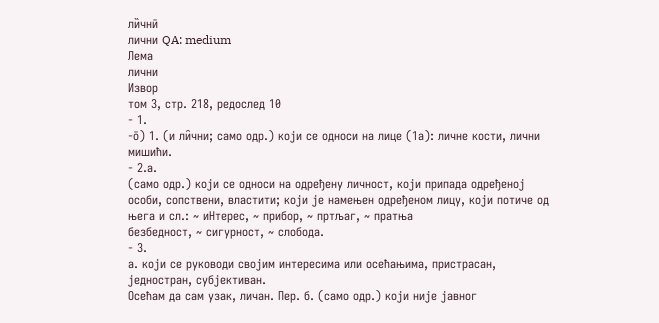ли̏чнӣ
лични QA: medium
Лема
лични
Извор
том 3, стр. 218, редослед 10
- 1.
-о̄) 1. (и ли̑чни; само одр.) који се односи на лице (1а): личне кости, лични мишићи.
- 2.а.
(само одр.) који се односи на одређену личност, који припада одређеној особи, сопствени, властити; који је намењен одређеном лицу, који потиче од њега и сл.: ~ иНтерес, ~ прибор, ~ пртљаг, ~ пратња
безбедност, ~ сигурност, ~ слобода.
- 3.
а. који се руководи својим интересима или осећањима, пристрасан, једностран, субјективан.
Осећам да сам узак, личан. Пер. б. (само одр.) који није јавног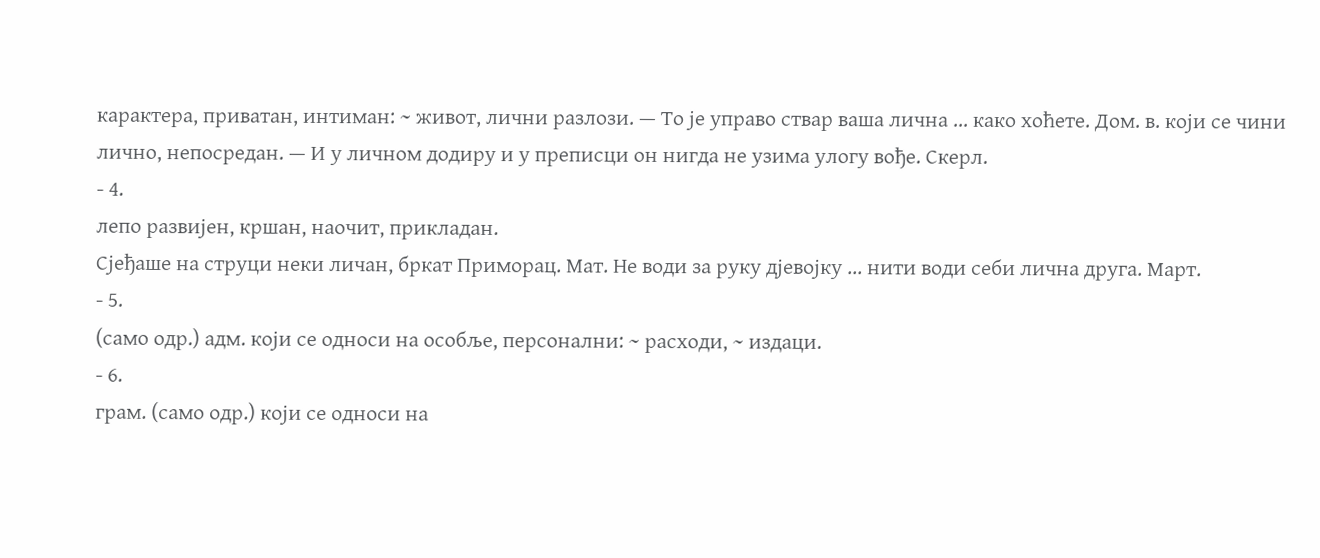карактера, приватан, интиман: ~ живот, лични разлози. — То је управо ствар ваша лична ... како хоћете. Дом. в. који се чини лично, непосредан. — И у личном додиру и у преписци он нигда не узима улогу вође. Скерл.
- 4.
лепо развијен, кршан, наочит, прикладан.
Сјеђаше на струци неки личан, бркат Приморац. Мат. Не води за руку дјевојку ... нити води себи лична друга. Март.
- 5.
(само одр.) адм. који се односи на особље, персонални: ~ расходи, ~ издаци.
- 6.
грам. (само одр.) који се односи на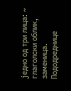једно од три лица: ~ глаголски облик, заменица.
Пододреднице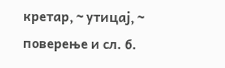кретар, ~ утицај, ~ поверење и сл. б.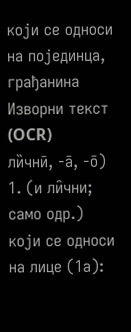који се односи на појединца, грађанина
Изворни текст (OCR)
ли̏чнӣ, -а̄, -о̄) 1. (и ли̑чни; само одр.) који се односи на лице (1а):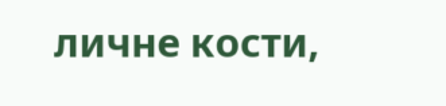личне кости,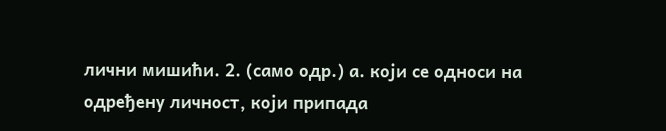лични мишићи. 2. (само одр.) а. који се односи на одређену личност, који припада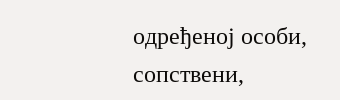одређеној особи, сопствени,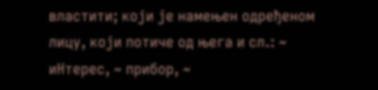властити; који је намењен одређеном лицу, који потиче од њега и сл.: ~ иНтерес, ~ прибор, ~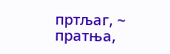пртљаг, ~ пратња,